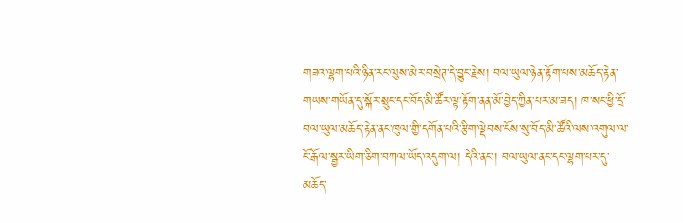གཟའ་ལྷག་པའི་ཉིན་རང་ལུས་མེར་བསྲེཊ་དེ་བྱུང་རྗེས། བལ་ཡུལ་ཉེན་རྟོག་པས་མཆོད་རྟེན་གཡས་གཡོན་དུ་སྐོར་སྲུང་དང་བོད་མི་ཚོར་ལྟ་རྟོག་ནན་མོ་བྱེད་ཀྱིན་པར་མ་ཟད། ཁ་སང་ཕྱི་དྲོ་བལ་ཡུལ་མཆོད་རྟེན་ནང་ཁུལ་གྱི་དགོན་པའི་རྩིག་ལྡེབས་ངོས་སུ་བོད་མི་ཚོའི་ལས་འགུལ་ལ་ངོ་རྒོལ་སྦྱར་ཡིག་ཅིག་བཀལ་ཡོད་འདུག་ལ། དེའི་ནང་། བལ་ཡུལ་ནང་དང་ལྷག་པར་དུ་མཆོད་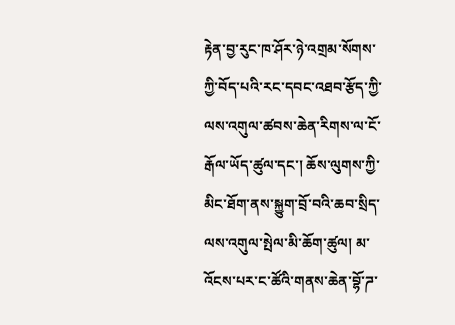རྟེན་བྱ་རུང་ཁ་ཤོར་ཉེ་འགྲམ་སོགས་ཀྱི་བོད་པའི་རང་དབང་འཐབ་རྩོད་ཀྱི་ལས་འགུལ་ཚབས་ཆེན་རིགས་ལ་ངོ་རྒོལ་ཡོད་ཚུལ་དང་། ཆོས་ལུགས་ཀྱི་མིང་ཐོག་ནས་སྐྱུག་བྲོ་བའི་ཆབ་སྲིད་ལས་འགུལ་སྤེལ་མི་ཆོག་ཚུལ། མ་འོངས་པར་ང་ཚོའི་གནས་ཆེན་བྷོ་ཌ་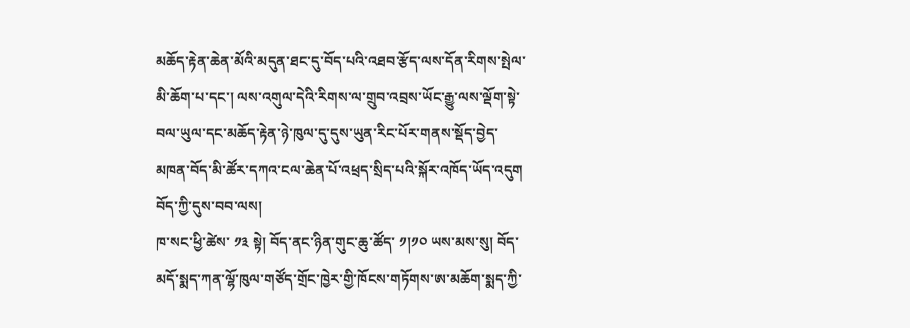མཆོད་རྟེན་ཆེན་མོའི་མདུན་ཐང་དུ་བོད་པའི་འཐབ་རྩོད་ལས་དོན་རིགས་སྤེལ་མི་ཆོག་པ་དང་། ལས་འགུལ་དེའི་རིགས་ལ་གྲུབ་འབྲས་ཡོང་རྒྱུ་ལས་ལྡོག་སྟེ་བལ་ཡུལ་དང་མཆོད་རྟེན་ཉེ་ཁུལ་དུ་དུས་ཡུན་རིང་པོར་གནས་སྡོད་བྱེད་མཁན་བོད་མི་ཚོར་དཀའ་ངལ་ཆེན་པོ་འཕྲད་སྲིད་པའི་སྐོར་འཁོད་ཡོད་འདུག
བོད་ཀྱི་དུས་བབ་ལས།
ཁ་སང་ཕྱི་ཚེས་ ༡༣ སྟེ། བོད་ནང་ཉིན་གུང་ཆུ་ཚོད་ ༡།༡༠ ཡས་མས་སུ། བོད་མདོ་སྨད་ཀན་ལྷོ་ཁུལ་གཙོད་གྲོང་ཁྱེར་གྱི་ཁོངས་གཏོགས་ཨ་མཆོག་སྨད་ཀྱི་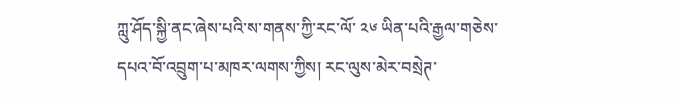ཀླུ་ཤོད་སྐྱི་ནང་ཞེས་པའི་ས་གནས་ཀྱི་རང་ལོ་ ༢༦ ཡིན་པའི་རྒྱལ་གཅེས་དཔའ་བོ་འབྲུག་པ་མཁར་ལགས་ཀྱིས། རང་ལུས་མེར་བསྲེཊ་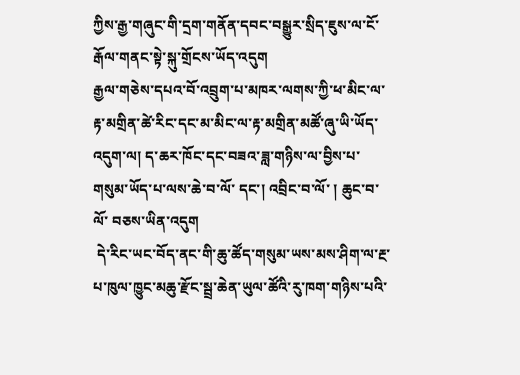ཀྱིས་རྒྱ་གཞུང་གི་དྲག་གནོན་དབང་བསྒྱུར་སྲིད་ཇུས་ལ་ངོ་རྒོལ་གནང་སྟེ་སྐུ་གྲོངས་ཡོད་འདུག
རྒྱལ་གཅེས་དཔའ་བོ་འབྲུག་པ་མཁར་ལགས་ཀྱི་ཕ་མིང་ལ་རྟ་མགྲིན་ཚེ་རིང་དང་མ་མིང་ལ་རྟ་མགྲིན་མཚོ་ཞུ་ཡི་ཡོད་འདུག་ལ། ད་ཆར་ཁོང་དང་བཟའ་ཟླ་གཉིས་ལ་བྱིས་པ་གསུམ་ཡོད་པ་ལས་ཆེ་བ་ལོ་ དང་། འབྲིང་བ་ལོ་ ། ཆུང་བ་ལོ་ བཅས་ཡིན་འདུག
 དེ་རིང་ཡང་བོད་ནང་གི་ཆུ་ཚོད་གསུམ་ཡས་མས་ཤིག་ལ་རྔ་པ་ཁུལ་ཁྱུང་མཆུ་རྫོང་སྦྲ་ཆེན་ཡུལ་ཚོའི་རུ་ཁག་གཉིས་པའི་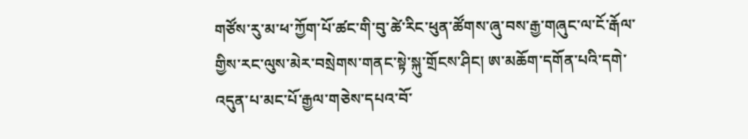གཙོས་རུ་མ་ཕ་ཀྱོག་པོ་ཚང་གི་བུ་ཚེ་རིང་ཕུན་ཚོགས་ཞུ་བས་རྒྱ་གཞུང་ལ་ངོ་རྒོལ་གྱིས་རང་ལུས་མེར་བསྲེགས་གནང་སྟེ་སྐུ་གྲོངས་ཤིང། ཨ་མཆོག་དགོན་པའི་དགེ་འདུན་པ་མང་པོ་རྒྱལ་གཅེས་དཔའ་བོ་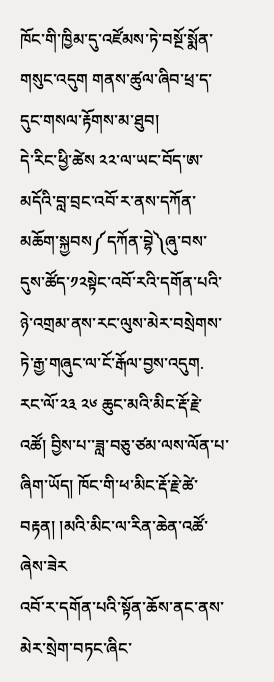ཁོང་གི་ཁྱིམ་དུ་འཛོམས་ཏེ་བསྔོ་སྨོན་གསུང་འདུག གནས་ཚུལ་ཞིབ་ཕྲ་ད་དུང་གསལ་རྟོགས་མ་ཐུབ།
དེ་རིང་ཕྱི་ཚེས ༢༢་ལ་ཡང་བོད་ཨ་མདོའི་བླ་བྲང་འབོ་ར་ནས་དཀོན་མཆོག་སྐྱབས༼དཀོན་བྷེ༽ཞུ་བས་དུས་ཚོད་༡༢སྟེང་འབོ་རའི་དགོན་པའི་ཉེ་འགྲམ་ནས་རང་ལུས་མེར་བསྲེགས་ཏེ་རྒྱ་གཞུང་ལ་ངོ་རྒོལ་བྱས་འདུག. རང་ལོ་༢༣ ༢༦ ཆུང་མའི་མིང་རྡོ་རྗེ་འཚོ། བྱིས་པ་་ཟླ་བཅུ་ཙམ་ལས་ལོན་པ་ཞིག་ཡོད། ཁོང་གི་ཕ་མིང་རྡོ་རྗེ་ཚེ་བརྟན། །མའི་མིང་ལ་རིན་ཆེན་འཚོ་ཞེས་ཟེར
འབོ་ར་དགོན་པའི་སྟོན་ཆོས་ནང་ནས་མེར་སྲེག་བཏང་ཞིང་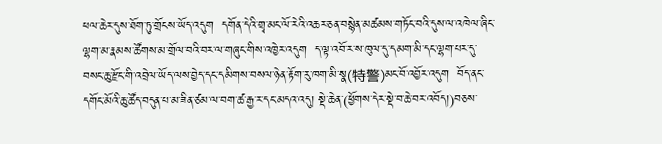ཕལ་ཆེར་དུས་ཐོག་ཏུ་གྲོངས་ཡོད་འདུག  དགོན་དེའི་གྲྭ་མང་ལོ་རེའི་འཆར་ཅན་བསྙེན་མཚམས་གཏོང་བའི་དུས་ལ་འཁེལ་ཞིང་ལྷག་མ་རྣམས་ཚོགས་མ་གྲོལ་བའི་བར་ལ་གཞུང་གིས་འཁྱེར་འདུག  ད་ལྟ་འབོ་ར་ས་ཁུལ་དུ་དམག་མི་དང་ལྷག་པར་དུ་བསང་ཆུ་རྫོང་གི་འབྲེལ་ཡོད་ལས་བྱེད་དང་དམིགས་བསལ་ཉེན་རྟོག་རུ་ཁག་མི་སྣ(特警)མང་བོ་འབྱོར་འདུག  བོད་ནང་དགོང་མོའི་ཆུ་ཚོད་བདུན་པ་མ་ཟིན་ཙམ་ལ་བག་ཚ་རྒྱ་ར་དང་མདའ་འདུ། སྡེ་ཆེན་(ཕྱོགས་དེར་སྡེ་བ་ཆེ་བར་འབོད།)བཅས་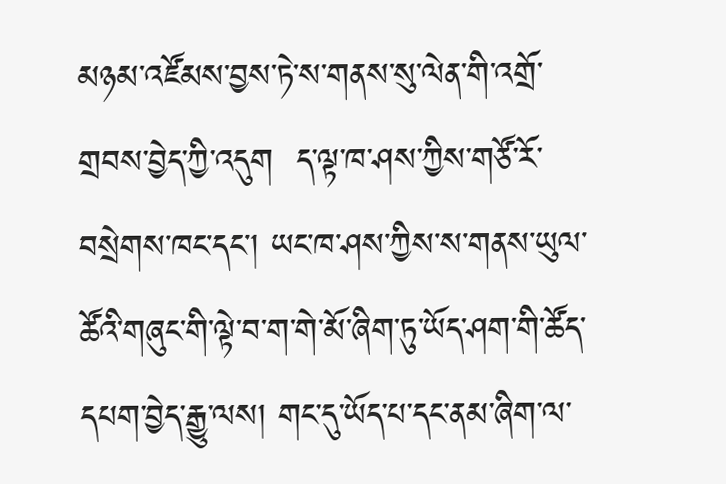མཉམ་འཛོམས་བྱས་ཏེ་ས་གནས་སུ་ལེན་གི་འགྲོ་གྲབས་བྱེད་ཀྱི་འདུག  ད་ལྟ་ཁ་ཤས་ཀྱིས་གཙོ་རོ་བསྲེགས་ཁང་དང་། ཡང་ཁ་ཤས་ཀྱིས་ས་གནས་ཡུལ་ཚོའི་གཞུང་གི་ལྟེ་བ་ག་གེ་མོ་ཞིག་ཏུ་ཡོད་ཤག་གི་ཚོད་དཔག་བྱེད་རྒྱུ་ལས། གང་དུ་ཡོད་པ་དང་ནམ་ཞིག་ལ་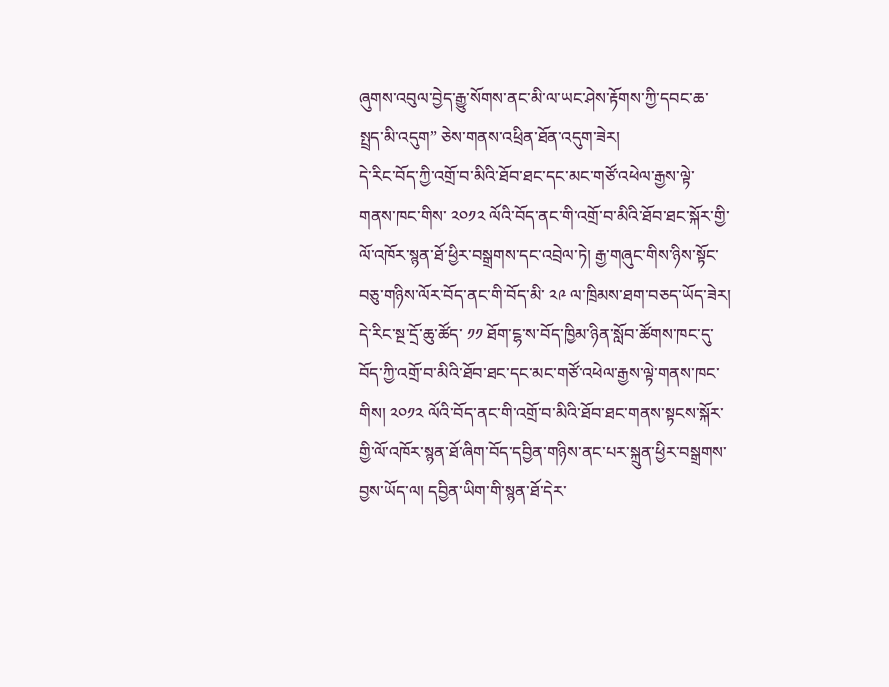ཞུགས་འབུལ་བྱེད་རྒྱུ་སོགས་ནང་མི་ལ་ཡང་ཤེས་རྟོགས་ཀྱི་དབང་ཆ་སྤྲད་མི་འདུག” ཅེས་གནས་འཕྲིན་ཐོན་འདུག་ཟེར།
དེ་རིང་བོད་ཀྱི་འགྲོ་བ་མིའི་ཐོབ་ཐང་དང་མང་གཙོ་འཕེལ་རྒྱས་ལྟེ་གནས་ཁང་གིས་ ༢༠༡༢ ལོའི་བོད་ནང་གི་འགྲོ་བ་མིའི་ཐོབ་ཐང་སྐོར་གྱི་ལོ་འཁོར་སྙན་ཐོ་ཕྱིར་བསྒྲགས་དང་འབྲེལ་ཏེ། རྒྱ་གཞུང་གིས་ཉིས་སྟོང་བཅུ་གཉིས་ལོར་བོད་ནང་གི་བོད་མི་ ༢༩ ལ་ཁྲིམས་ཐག་བཅད་ཡོད་ཟེར།
དེ་རིང་སྔ་དྲོ་ཆུ་ཚོད་ ༡༡ ཐོག་ངྷ་ས་བོད་ཁྱིམ་ཉིན་སློབ་ཚོགས་ཁང་དུ་བོད་ཀྱི་འགྲོ་བ་མིའི་ཐོབ་ཐང་དང་མང་གཙོ་འཕེལ་རྒྱས་ལྟེ་གནས་ཁང་གིས། ༢༠༡༢ ལོའི་བོད་ནང་གི་འགྲོ་བ་མིའི་ཐོབ་ཐང་གནས་སྟངས་སྐོར་གྱི་ལོ་འཁོར་སྙན་ཐོ་ཞིག་བོད་དབྱིན་གཉིས་ནང་པར་སྐྲུན་ཕྱིར་བསྒྲགས་བྱས་ཡོད་ལ། དབྱིན་ཡིག་གི་སྙན་ཐོ་དེར་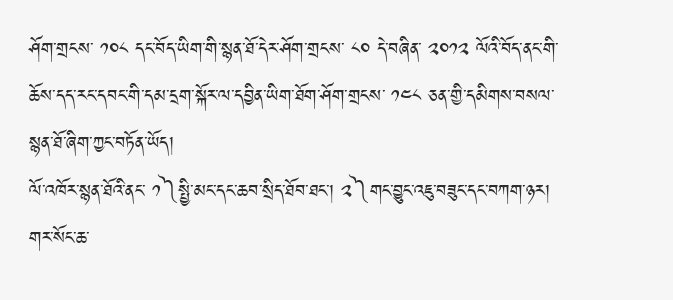ཤོག་གྲངས་ ༡༠༨ དང་བོད་ཡིག་གི་སྙན་ཐོ་དེར་ཤོག་གྲངས་ ༨༠ དེ་བཞིན་ ༢༠༡༢ ལོའི་བོད་ནང་གི་ཆོས་དད་རང་དབང་གི་དམ་དྲག་སྐོར་ལ་དབྱིན་ཡིག་ཐོག་ཤོག་གྲངས་ ༡༤༨ ཅན་གྱི་དམིགས་བསལ་སྙན་ཐོ་ཞིག་ཀྱང་བཏོན་ཡོད།
ལོ་འཁོར་སྙན་ཐོའི་ནང་ ༡༽སྤྱི་མང་དང་ཆབ་སྲིད་ཐོབ་ཐང་། ༢༽གང་བྱུང་འཇུ་བཟུང་དང་བཀག་ཉར། གར་སོང་ཆ་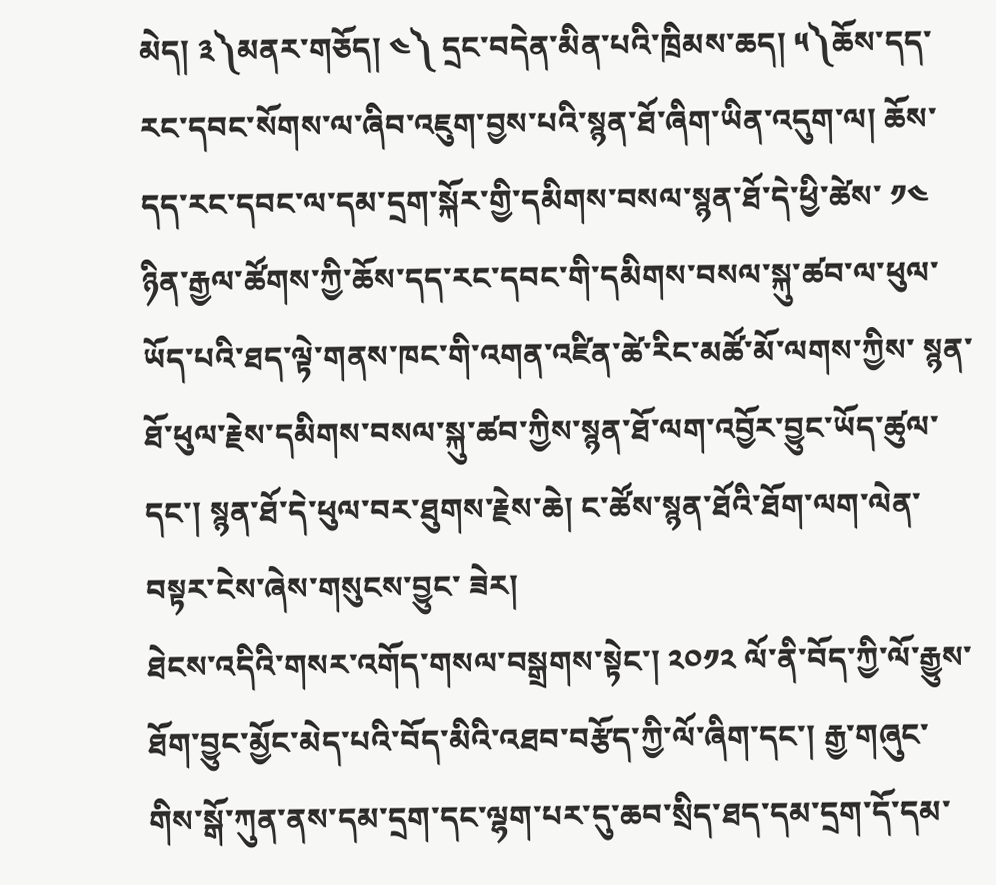མེད། ༣༽མནར་གཅོད། ༤༽ དྲང་བདེན་མིན་པའི་ཁྲིམས་ཆད། ༥༽ཆོས་དད་རང་དབང་སོགས་ལ་ཞིབ་འཇུག་བྱས་པའི་སྙན་ཐོ་ཞིག་ཡིན་འདུག་ལ། ཆོས་དད་རང་དབང་ལ་དམ་དྲག་སྐོར་གྱི་དམིགས་བསལ་སྙན་ཐོ་དེ་ཕྱི་ཚེས་ ༡༤ ཉིན་རྒྱལ་ཚོགས་ཀྱི་ཆོས་དད་རང་དབང་གི་དམིགས་བསལ་སྐུ་ཚབ་ལ་ཕུལ་ཡོད་པའི་ཐད་ལྟེ་གནས་ཁང་གི་འགན་འཛིན་ཚེ་རིང་མཚོ་མོ་ལགས་ཀྱིས་ སྙན་ཐོ་ཕུལ་རྗེས་དམིགས་བསལ་སྐུ་ཚབ་ཀྱིས་སྙན་ཐོ་ལག་འབྱོར་བྱུང་ཡོད་ཚུལ་དང་། སྙན་ཐོ་དེ་ཕུལ་བར་ཐུགས་རྗེས་ཆེ། ང་ཚོས་སྙན་ཐོའི་ཐོག་ལག་ལེན་བསྟར་ངེས་ཞེས་གསུངས་བྱུང་ ཟེར།
ཐེངས་འདིའི་གསར་འགོད་གསལ་བསྒྲགས་སྟེང་། ༢༠༡༢ ལོ་ནི་བོད་ཀྱི་ལོ་རྒྱུས་ཐོག་བྱུང་མྱོང་མེད་པའི་བོད་མིའི་འཐབ་བརྩོད་ཀྱི་ལོ་ཞིག་དང་། རྒྱ་གཞུང་གིས་སྒོ་ཀུན་ནས་དམ་དྲག་དང་ལྷག་པར་དུ་ཆབ་སྲིད་ཐད་དམ་དྲག་དོ་དམ་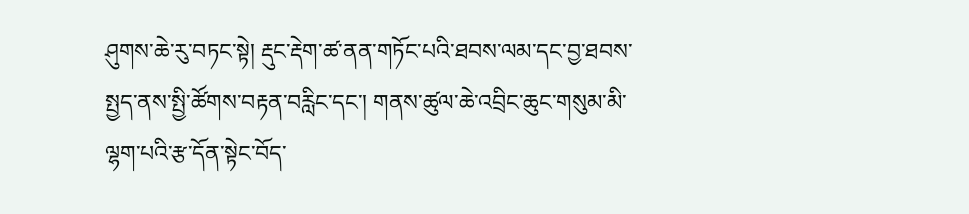ཤུགས་ཆེ་རུ་བཏང་སྟེ། རྡུང་རྡེག་ཚ་ནན་གཏོང་པའི་ཐབས་ལམ་དང་བྱ་ཐབས་སྤྱད་ནས་སྤྱི་ཚོགས་བརྟན་བརླིང་དང་། གནས་ཚུལ་ཆེ་འབྲིང་ཆུང་གསུམ་མི་ལྷག་པའི་རྩ་དོན་སྟེང་བོད་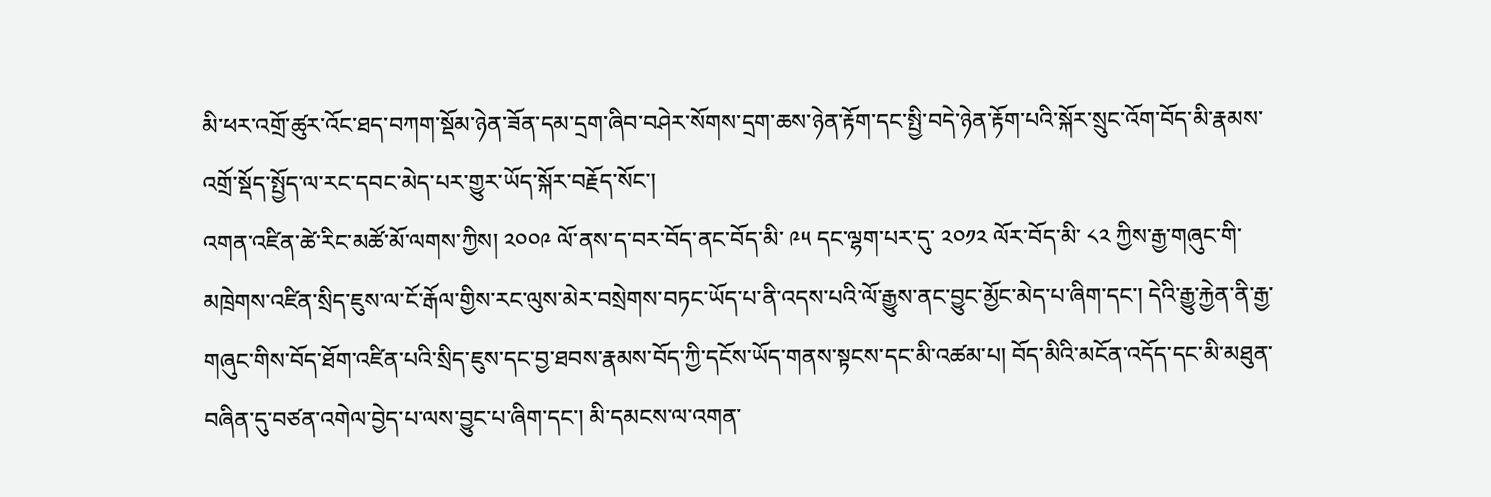མི་ཕར་འགྲོ་ཚུར་འོང་ཐད་བཀག་སྡོམ་ཉེན་ཟོན་དམ་དྲག་ཞིབ་བཤེར་སོགས་དྲག་ཆས་ཉེན་རྟོག་དང་སྤྱི་བདེ་ཉེན་རྟོག་པའི་སྐོར་སྲུང་འོག་བོད་མི་རྣམས་འགྲོ་སྡོད་སྤྱོད་ལ་རང་དབང་མེད་པར་གྱུར་ཡོད་སྐོར་བརྗོད་སོང་།
འགན་འཛིན་ཚེ་རིང་མཚོ་མོ་ལགས་ཀྱིས། ༢༠༠༩ ལོ་ནས་ད་བར་བོད་ནང་བོད་མི་ ༩༥ དང་ལྷག་པར་དུ་ ༢༠༡༢ ལོར་བོད་མི་ ༨༢ ཀྱིས་རྒྱ་གཞུང་གི་མཁྲེགས་འཛིན་སྲིད་ཇུས་ལ་ངོ་རྒོལ་གྱིས་རང་ལུས་མེར་བསྲེགས་བཏང་ཡོད་པ་ནི་འདས་པའི་ལོ་རྒྱུས་ནང་བྱུང་མྱོང་མེད་པ་ཞིག་དང་། དེའི་རྒྱུ་རྐྱེན་ནི་རྒྱ་གཞུང་གིས་བོད་ཐོག་འཛིན་པའི་སྲིད་ཇུས་དང་བྱ་ཐབས་རྣམས་བོད་ཀྱི་དངོས་ཡོད་གནས་སྟངས་དང་མི་འཚམ་པ། བོད་མིའི་མངོན་འདོད་དང་མི་མཐུན་བཞིན་དུ་བཙན་འགེལ་བྱེད་པ་ལས་བྱུང་པ་ཞིག་དང་། མི་དམངས་ལ་འགན་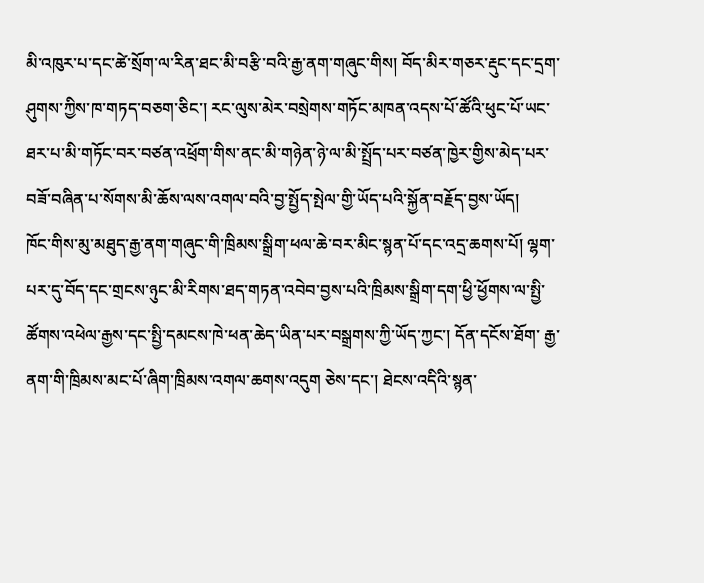མི་འཁུར་པ་དང་ཚེ་སྲོག་ལ་རིན་ཐང་མི་བརྩི་བའི་རྒྱ་ནག་གཞུང་གིས། བོད་མིར་གཅར་རྡུང་དང་དྲག་ཤུགས་ཀྱིས་ཁ་གཏད་བཅག་ཅིང་། རང་ལུས་མེར་བསྲེགས་གཏོང་མཁན་འདས་པོ་ཚོའི་ཕུང་པོ་ཡང་ཐར་པ་མི་གཏོང་བར་བཙན་འཕྲོག་གིས་ནང་མི་གཉེན་ཉེ་ལ་མི་སྤྲོད་པར་བཙན་ཁྱེར་གྱིས་མེད་པར་བཟོ་བཞིན་པ་སོགས་མི་ཆོས་ལས་འགལ་བའི་བྱ་སྤྱོད་སྤེལ་གྱི་ཡོད་པའི་སྐྱོན་བརྗོད་བྱས་ཡོད།
ཁོང་གིས་མུ་མཐུད་རྒྱ་ནག་གཞུང་གི་ཁྲིམས་སྒྲིག་ཕལ་ཆེ་བར་མིང་སྙན་པོ་དང་འདྲ་ཆགས་པོ། ལྷག་པར་དུ་བོད་དང་གྲངས་ཉུང་མི་རིགས་ཐད་གཏན་འབེབ་བྱས་པའི་ཁྲིམས་སྒྲིག་དག་ཕྱི་ཕྱོགས་ལ་སྤྱི་ཚོགས་འཕེལ་རྒྱས་དང་སྤྱི་དམངས་ཁེ་ཕན་ཆེད་ཡིན་པར་བསྒྲགས་ཀྱི་ཡོད་ཀྱང་། དོན་དངོས་ཐོག་ རྒྱ་ནག་གི་ཁྲིམས་མང་པོ་ཞིག་ཁྲིམས་འགལ་ཆགས་འདུག ཅེས་དང་། ཐེངས་འདིའི་སྙན་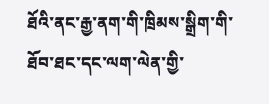ཐོའི་ནང་རྒྱ་ནག་གི་ཁྲིམས་སྒྲིག་གི་ཐོབ་ཐང་དང་ལག་ལེན་གྱི་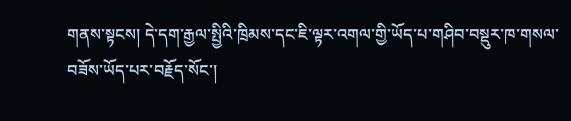གནས་སྟངས། དེ་དག་རྒྱལ་སྤྱིའི་ཁྲིམས་དང་ཇི་ལྟར་འགལ་གྱི་ཡོད་པ་གཤིབ་བསྡུར་ཁ་གསལ་བཟོས་ཡོད་པར་བརྗོད་སོང་།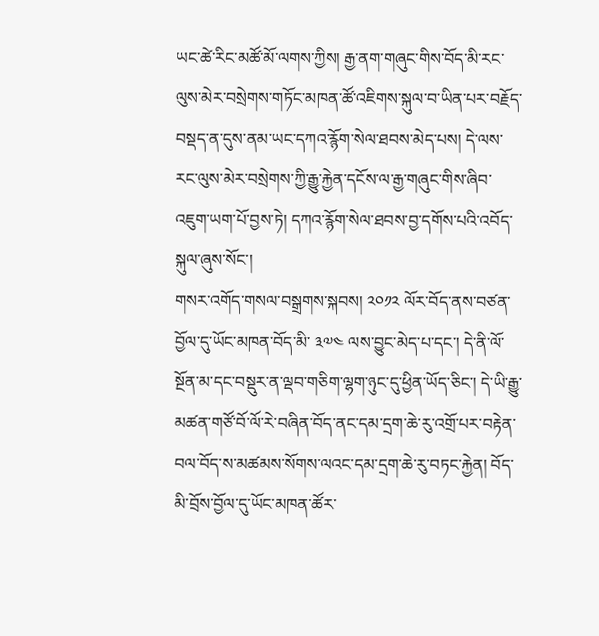ཡང་ཚེ་རིང་མཚོ་མོ་ལགས་ཀྱིས། རྒྱ་ནག་གཞུང་གིས་བོད་མི་རང་ལུས་མེར་བསྲེགས་གཏོང་མཁན་ཚོ་འཇིགས་སྐུལ་བ་ཡིན་པར་བརྗོད་བསྡད་ན་དུས་ནམ་ཡང་དཀའ་རྙོག་སེལ་ཐབས་མེད་པས། དེ་ལས་རང་ལུས་མེར་བསྲེགས་ཀྱི་རྒྱུ་རྐྱེན་དངོས་ལ་རྒྱ་གཞུང་གིས་ཞིབ་འཇུག་ཡག་པོ་བྱས་ཏེ། དཀའ་རྙོག་སེལ་ཐབས་བྱ་དགོས་པའི་འབོད་སྐུལ་ཞུས་སོང་།
གསར་འགོད་གསལ་བསྒྲགས་སྐབས། ༢༠༡༢ ལོར་བོད་ནས་བཙན་བྱོལ་དུ་ཡོང་མཁན་བོད་མི་ ༣༧༤ ལས་བྱུང་མེད་པ་དང་། དེ་ནི་ལོ་སྔོན་མ་དང་བསྡུར་ན་ལྡབ་གཅིག་ལྷག་ཉུང་དུ་ཕྱིན་ཡོད་ཅིང་། དེ་ཡི་རྒྱུ་མཚན་གཙོ་བོ་ལོ་རེ་བཞིན་བོད་ནང་དམ་དྲག་ཆེ་རུ་འགྲོ་པར་བརྟེན་བལ་བོད་ས་མཚམས་སོགས་ལའང་དམ་དྲག་ཆེ་རུ་བཏང་རྐྱེན། བོད་མི་བྲོས་བྱོལ་དུ་ཡོང་མཁན་ཚོར་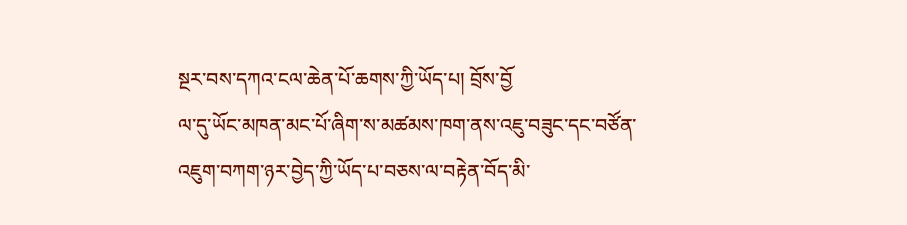སྔར་བས་དཀའ་ངལ་ཆེན་པོ་ཆགས་ཀྱི་ཡོད་པ། བྲོས་བྱོ
ལ་དུ་ཡོང་མཁན་མང་པོ་ཞིག་ས་མཚམས་ཁག་ནས་འཇུ་བཟུང་དང་བཙོན་འཇུག་བཀག་ཉར་བྱེད་ཀྱི་ཡོད་པ་བཅས་ལ་བརྟེན་བོད་མི་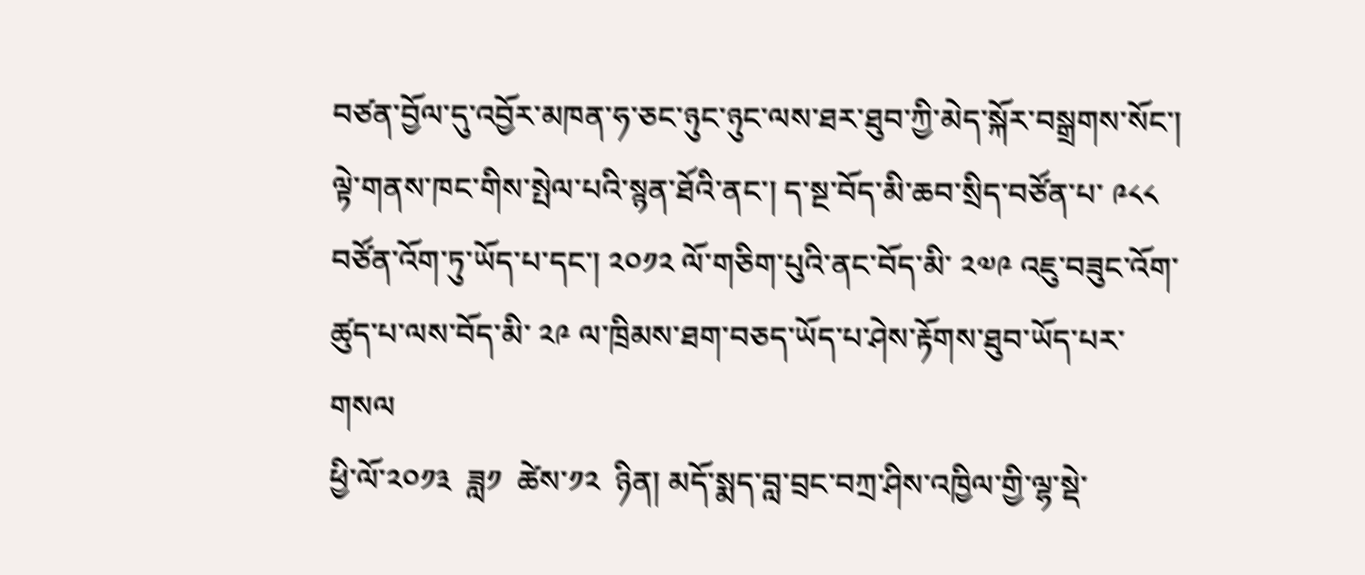བཙན་བྱོལ་དུ་འབྱོར་མཁན་ཧ་ཅང་ཉུང་ཉུང་ལས་ཐར་ཐུབ་ཀྱི་མེད་སྐོར་བསྒྲགས་སོང་།
ལྟེ་གནས་ཁང་གིས་སྤེལ་པའི་སྙན་ཐོའི་ནང་། ད་སྔ་བོད་མི་ཆབ་སྲིད་བཙོན་པ་ ༩༨༨ བཙོན་འོག་ཏུ་ཡོད་པ་དང་། ༢༠༡༢ ལོ་གཅིག་པུའི་ནང་བོད་མི་ ༢༧༩ འཇུ་བཟུང་འོག་ཚུད་པ་ལས་བོད་མི་ ༢༩ ལ་ཁྲིམས་ཐག་བཅད་ཡོད་པ་ཤེས་རྟོགས་ཐུབ་ཡོད་པར་གསལ
ཕྱི་ལོ་༢༠༡༣  ཟླ༡  ཚེས་༡༢  ཉིན། མདོ་སྨད་བླ་བྲང་བཀྲ་ཤིས་འཁྱིལ་གྱི་ལྷ་སྡེ་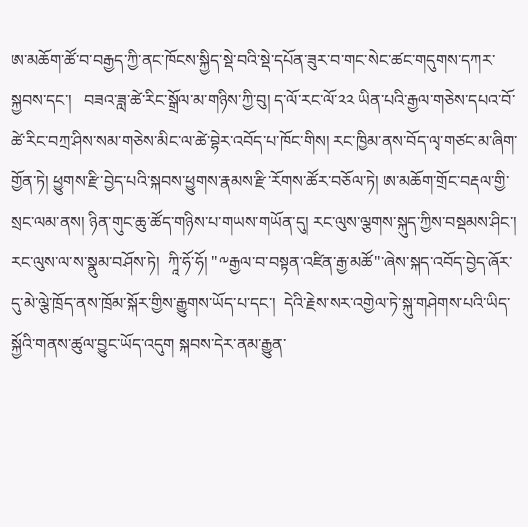ཨ་མཆོག་ཚོ་བ་བརྒྱད་ཀྱི་ནང་ཁོངས་སྐྱིད་སྡེ་བའི་སྡེ་དཔོན་ཟུར་བ་གང་སེང་ཚང་གདུགས་དཀར་སྐྱབས་དང་།   བཟའ་ཟླ་ཚེ་རིང་སྒྲོལ་མ་གཉིས་ཀྱི་བུ། ད་ལོ་རང་ལོ་༢༢ ཡིན་པའི་རྒྱལ་གཅེས་དཔའ་བོ་ཚེ་རིང་བཀྲ་ཤིས་སམ་གཅེས་མིང་ལ་ཚེ་བྷེར་འབོད་པ་ཁོང་གིས། རང་ཁྱིམ་ནས་བོད་ལྭ་གཙང་མ་ཞིག་གྱོན་ཏེ། ཕྱུགས་རྫི་བྱེད་པའི་སྐབས་ཕྱུགས་རྣམས་རྫི་རོགས་ཚོར་བཅོལ་ཏེ། ཨ་མཆོག་གྲོང་བརྡལ་གྱི་སྲང་ལམ་ནས། ཉིན་གུང་ཆུ་ཚོད་གཉིས་པ་གཡས་གཡོན་དུ། རང་ལུས་ལྕགས་སྐུད་ཀྱིས་བསྡམས་ཤིང་། རང་ལུས་ལ་ས་སྣུམ་བཤོས་ཏེ།  ཀཱི་ཧོ་ཧོ། "༸རྒྱལ་བ་བསྟན་འཛིན་རྒྱ་མཚོ"་ཞེས་སྐད་འབོད་བྱེད་ཞོར་དུ་མེ་ལྕེ་ཁྲོད་ནས་ཁྲོམ་སྐོར་གྱིས་རྒྱུགས་ཡོད་པ་དང་།  དེའི་རྗེས་སར་འགྱེལ་ཏེ་སྐུ་གཤེགས་པའི་ཡིད་སྐྱོའི་གནས་ཚུལ་བྱུང་ཡོད་འདུག སྐབས་དེར་ནམ་རྒྱུན་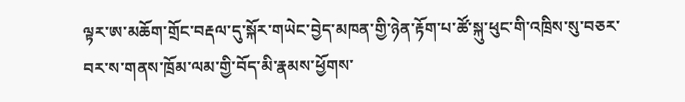ལྟར་ཨ་མཆོག་གྲོང་བརྡལ་དུ་སྐོར་གཡེང་བྱེད་མཁན་གྱི་ཉེན་རྟོག་པ་ཚོ་སྐུ་ཕུང་གི་འཁྲིས་སུ་བཅར་བར་ས་གནས་ཁྲོམ་ལམ་གྱི་བོད་མི་རྣམས་ཕྱོགས་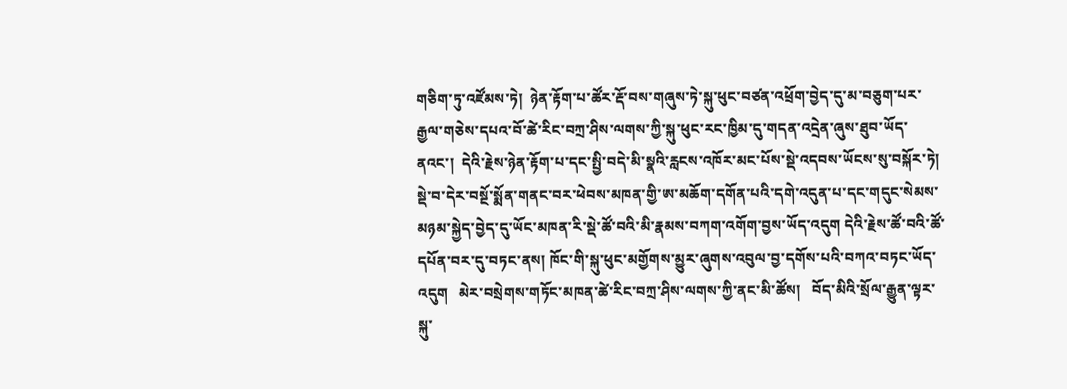གཅིག་ཏུ་འཛོམས་ཏེ།  ཉེན་རྟོག་པ་ཚོར་རྡོ་བས་གཞུས་ཏེ་སྐུ་ཕུང་བཙན་འཕྲོག་བྱེད་དུ་མ་བཅུག་པར་རྒྱལ་གཅེས་དཔའ་བོ་ཚེ་རིང་བཀྲ་ཤིས་ལགས་ཀྱི་སྐུ་ཕུང་རང་ཁྱིམ་དུ་གདན་འདྲེན་ཞུས་ཐུབ་ཡོད་ནའང་།  དེའི་རྗེས་ཉེན་རྟོག་པ་དང་སྤྱི་བདེ་མི་སྣའི་རླངས་འཁོར་མང་པོས་སྡེ་འདབས་ཡོངས་སུ་བསྐོར་ཏེ། སྡེ་བ་དེར་བསྔོ་སྨོན་གནང་བར་ཕེབས་མཁན་གྱི་ཨ་མཆོག་དགོན་པའི་དགེ་འདུན་པ་དང་གདུང་སེམས་མཉམ་སྐྱེད་བྱེད་དུ་ཡོང་མཁན་རི་སྡེ་ཚོ་བའི་མི་རྣམས་བཀག་འགོག་བྱས་ཡོད་འདུག དེའི་རྗེས་ཚོ་བའི་ཚོ་དཔོན་བར་དུ་བཏང་ནས། ཁོང་གི་སྐུ་ཕུང་མགྱོགས་མྱུར་ཞུགས་འབུལ་བྱ་དགོས་པའི་བཀའ་བཏང་ཡོད་འདུག   མེར་བསྲེགས་གཏོང་མཁན་ཚེ་རིང་བཀྲ་ཤིས་ལགས་ཀྱི་ནང་མི་ཚོས།   བོད་མིའི་སྲོལ་རྒྱུན་ལྟར་སྐུ་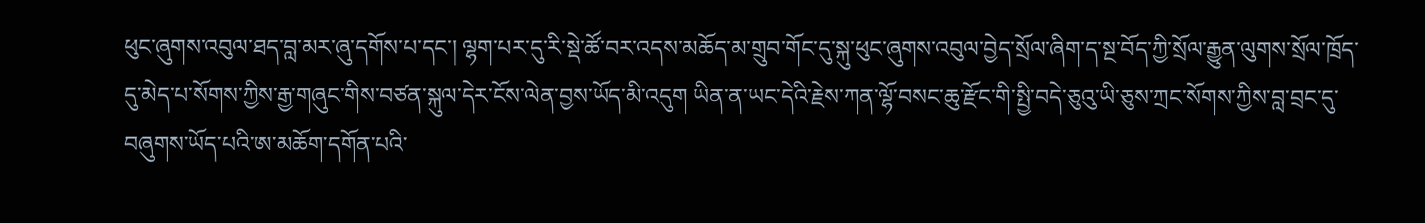ཕུང་ཞུགས་འབུལ་ཐད་བླ་མར་ཞུ་དགོས་པ་དང་། ལྷག་པར་དུ་རི་སྡེ་ཚོ་བར་འདས་མཆོད་མ་གྲུབ་གོང་དུ་སྐུ་ཕུང་ཞུགས་འབུལ་བྱེད་སྲོལ་ཞིག་ད་སྔ་བོད་ཀྱི་སྲོལ་རྒྱུན་ལུགས་སྲོལ་ཁྲོད་དུ་མེད་པ་སོགས་ཀྱིས་རྒྱ་གཞུང་གིས་བཙན་སྐུལ་དེར་ངོས་ལེན་བྱས་ཡོད་མི་འདུག ཡིན་ན་ཡང་དེའི་རྗེས་ཀན་ལྷོ་བསང་ཆུ་རྫོང་གི་སྤྱི་བདེ་ཅུའུ་ཡི་ཅུས་ཀྲང་སོགས་ཀྱིས་བླ་བྲང་དུ་བཞུགས་ཡོད་པའི་ཨ་མཆོག་དགོན་པའི་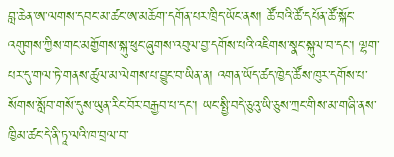བླ་ཆེན་ཨ་ལགས་དབང་མ་ཚང་ཨ་མཆོག་དགོན་པར་ཁྲིད་ཡོང་ནས། ཚོ་བའི་ཚོ་དཔོན་ཚོ་སྐོང་འགུགས་ཀྱིས་གང་མགྱོགས་སྐུ་ཕུང་ཞུགས་འབུལ་བྱ་དགོས་པའི་འཇིགས་སྣང་སྐུལ་བ་དང་། ལྷག་པར་དུ་གལ་ཏེ་གནས་ཚུལ་མ་ལེགས་པ་བྱུང་བ་ཡིན་ན། འགན་ཡོད་ཚད་ཁྱེད་ཚོས་ཁུར་དགོས་པ་སོགས་སློབ་གསོ་དུས་ཡུན་རིང་བོར་བརྒྱབ་པ་དང་། ཡང་སྤྱི་བདེ་ཅུའུ་ཡི་ཅུས་ཀྲང་གིས་མ་གཞི་ནས་ཁྱིམ་ཚང་དེ་ནི་ཏཱ་ལའི་ཁ་བྲལ་བ་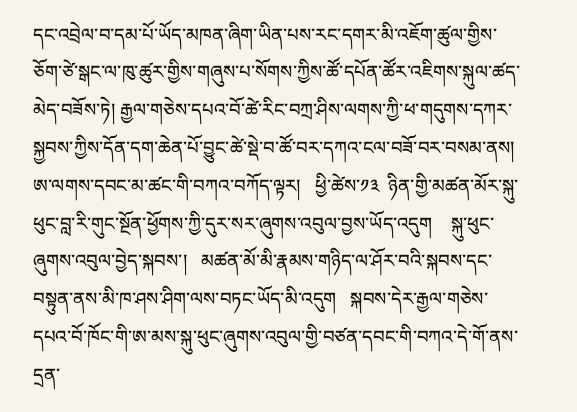དང་འབྲེལ་བ་དམ་པོ་ཡོད་མཁན་ཞིག་ཡིན་པས་རང་དགར་མི་འཇོག་ཚུལ་གྱིས་ཅོག་ཙེ་སྒང་ལ་ཁུ་ཚུར་གྱིས་གཞུས་པ་སོགས་ཀྱིས་ཚོ་དཔོན་ཚོར་འཇིགས་སྐུལ་ཚད་མེད་བཟོས་ཏེ། རྒྱལ་གཅེས་དཔའ་བོ་ཚེ་རིང་བཀྲ་ཤིས་ལགས་ཀྱི་ཕ་གདུགས་དཀར་སྐྱབས་ཀྱིས་དོན་དག་ཆེན་པོ་བྱུང་ཚེ་སྡེ་བ་ཚོ་བར་དཀའ་ངལ་བཟོ་བར་བསམ་ནས།  ཨ་ལགས་དབང་མ་ཚང་གི་བཀའ་བཀོད་ལྟར།   ཕྱི་ཚེས་༡༣  ཉིན་གྱི་མཚན་མོར་སྐུ་ཕུང་བླ་རི་གུང་སྔོན་ཕྱོགས་ཀྱི་དུར་སར་ཞུགས་འབུལ་བྱས་ཡོད་འདུག    སྐུ་ཕུང་ཞུགས་འབུལ་བྱེད་སྐབས་།   མཚན་མོ་མི་རྣམས་གཉིད་ལ་ཤོར་བའི་སྐབས་དང་བསྟུན་ནས་མི་ཁ་ཤས་ཤིག་ལས་བཏང་ཡོད་མི་འདུག   སྐབས་དེར་རྒྱལ་གཅེས་དཔའ་བོ་ཁོང་གི་ཨ་མས་སྐུ་ཕུང་ཞུགས་འབུལ་གྱི་བཙན་དབང་གི་བཀའ་དེ་གོ་ནས་དྲན་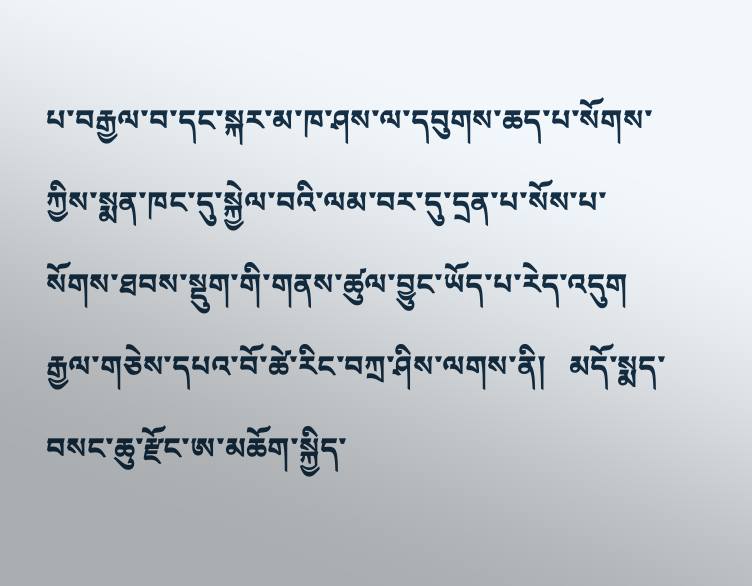པ་བརྒྱལ་བ་དང་སྐར་མ་ཁ་ཤས་ལ་དབུགས་ཆད་པ་སོགས་ཀྱིས་སྨན་ཁང་དུ་སྐྱེལ་བའི་ལམ་བར་དུ་དྲན་པ་སོས་པ་སོགས་ཐབས་སྡུག་གི་གནས་ཚུལ་བྱུང་ཡོད་པ་རེད་འདུག
རྒྱལ་གཅེས་དཔའ་བོ་ཚེ་རིང་བཀྲ་ཤིས་ལགས་ནི།   མདོ་སྨད་བསང་ཆུ་རྫོང་ཨ་མཆོག་སྐྱིད་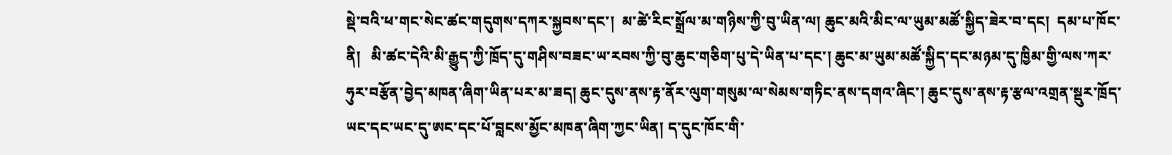སྡེ་བའི་ཕ་གང་སེང་ཚང་གདུགས་དཀར་སྐྱབས་དང་།  མ་ཚེ་རིང་སྒྲོལ་མ་གཉིས་ཀྱི་བུ་ཡིན་ལ། ཆུང་མའི་མིང་ལ་ཡུམ་མཚོ་སྐྱིད་ཟེར་བ་དང།  དམ་པ་ཁོང་ནི།   མི་ཚང་དེའི་མི་རྒྱུད་ཀྱི་ཁྲོད་དུ་གཤིས་བཟང་ཡ་རབས་ཀྱི་བུ་ཆུང་གཅིག་པུ་དེ་ཡིན་པ་དང་། ཆུང་མ་ཡུམ་མཚོ་སྐྱིད་དང་མཉམ་དུ་ཁྱིམ་གྱི་ལས་ཀར་ཧུར་བརྩོན་བྱེད་མཁན་ཞིག་ཡིན་པར་མ་ཟད། ཆུང་དུས་ནས་རྟ་ནོར་ལུག་གསུམ་ལ་སེམས་གཏིང་ནས་དགའ་ཞིང་། ཆུང་དུས་ནས་རྟ་རྩལ་འགྲན་སྡུར་ཁྲོད་ཡང་དང་ཡང་དུ་ཨང་དང་པོ་བླངས་མྱོང་མཁན་ཞིག་ཀྱང་ཡིན། ད་དུང་ཁོང་གི་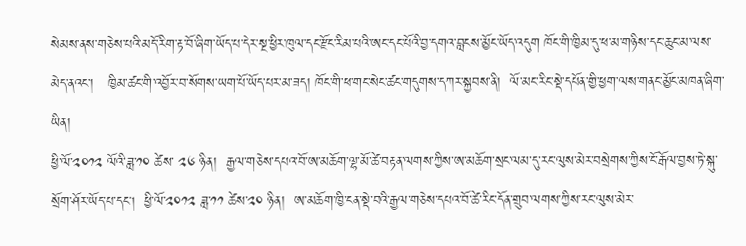སེམས་ནས་གཅེས་པའི་མདོ་རིག་རྟ་བོ་ཞིག་ཡོད་པ་དེར་སྔ་ཕྱིར་ཁུལ་དང་རྫོང་རིམ་པའི་ཨང་དང་པོའི་བྱ་དགའ་བླངས་མྱོང་ཡོད་འདུག ཁོང་གི་ཁྱིམ་དུ་ཕ་མ་གཉིས་དང་ཆུང་མ་ལས་མེད་ནའང་།   ཁྱིམ་ཚང་གི་འབྱོར་བ་སོགས་ཡག་པོ་ཡོད་པར་མ་ཟད། ཁོང་གི་ཕ་གང་སེང་ཚང་གདུགས་དཀར་སྐྱབས་ནི།  ལོ་མང་རིང་སྡེ་དཔོན་གྱི་ཕྱག་ལས་གནང་མྱོང་མཁན་ཞིག་ཡིན།
ཕྱི་ལོ་༢༠༡༢ ལོའི་ཟླ་༡༠ ཚེས་ ༢༦ ཉིན།  རྒྱལ་གཅེས་དཔའ་བོ་ཨ་མཆོག་ལྷ་མོ་ཚེ་བརྟན་ལགས་ཀྱིས་ཨ་མཆོག་སྲང་ལམ་དུ་རང་ལུས་མེར་བསྲེགས་ཀྱིས་ངོ་རྒོལ་བྱས་ཏེ་སྐུ་སྲོག་ཤོར་ཡོད་པ་དང།  ཕྱི་ལོ་༢༠༡༢ ཟླ་༡༡ ཚེས་༢༠ ཉིན།  ཨ་མཆོག་ཁྱི་ངན་སྡེ་བའི་རྒྱལ་གཅེས་དཔའ་བོ་ཚེ་རིང་དོན་གྲུབ་ལགས་ཀྱིས་རང་ལུས་མེར་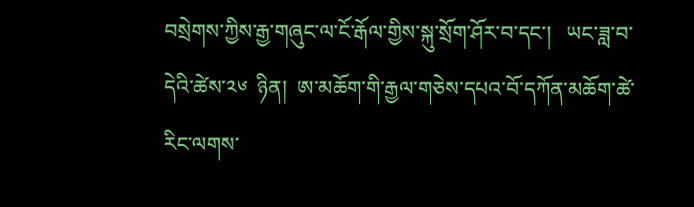བསྲེགས་ཀྱིས་རྒྱ་གཞུང་ལ་ངོ་རྒོལ་གྱིས་སྐུ་སྲོག་ཤོར་བ་དང་།   ཡང་ཟླ་བ་དེའི་ཚེས་༢༦  ཉིན།  ཨ་མཆོག་གི་རྒྱལ་གཅེས་དཔའ་བོ་དཀོན་མཆོག་ཚེ་རིང་ལགས་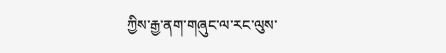ཀྱིས་རྒྱ་ནག་གཞུང་ལ་རང་ལུས་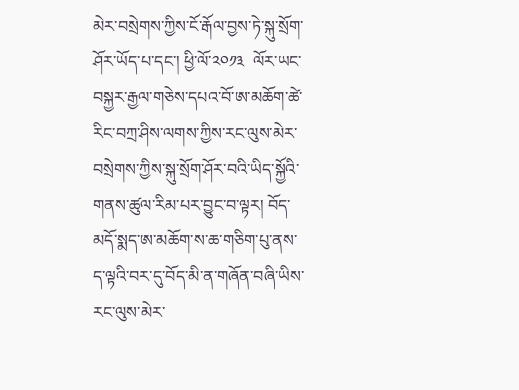མེར་བསྲེགས་ཀྱིས་ངོ་རྒོལ་བྱས་ཏེ་སྐུ་སྲོག་ཤོར་ཡོད་པ་དང་། ཕྱི་ལོ་༢༠༡༣  ལོར་ཡང་བསྐྱར་རྒྱལ་གཅེས་དཔའ་བོ་ཨ་མཆོག་ཚེ་རིང་བཀྲ་ཤིས་ལགས་ཀྱིས་རང་ལུས་མེར་བསྲེགས་ཀྱིས་སྐུ་སྲོག་ཤོར་བའི་ཡིད་སྐྱོའི་གནས་ཚུལ་རིམ་པར་བྱུང་བ་ལྟར། བོད་མདོ་སྨད་ཨ་མཆོག་ས་ཆ་གཅིག་པུ་ནས་ད་ལྟའི་བར་དུ་བོད་མི་ན་གཞོན་བཞི་ཡིས་རང་ལུས་མེར་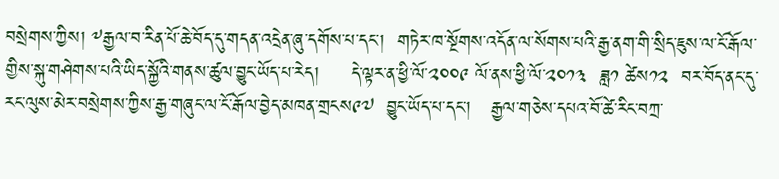བསྲེགས་ཀྱིས། ༸རྒྱལ་བ་རིན་པོ་ཆེ་བོད་དུ་གདན་འདྲེན་ཞུ་དགོས་པ་དང་།  གཏེར་ཁ་སྔོགས་འདོན་ལ་སོགས་པའི་རྒྱ་ནག་གི་སྲིད་ཇུས་ལ་ངོ་རྒོལ་གྱིས་སྐུ་གཤེགས་པའི་ཡིད་སྐྱོའི་གནས་ཚུལ་བྱུང་ཡོད་པ་རེད།     དེ་ལྟར་ན་ཕྱི་ལོ་༢༠༠༩ ལོ་ནས་ཕྱི་ལོ་༢༠༡༣  ཟླ༡ ཚེས༡༢  བར་བོད་ནང་དུ་རང་ལུས་མེར་བསྲེགས་ཀྱིས་རྒྱ་གཞུང་ལ་ངོ་རྒོལ་བྱེད་མཁན་གྲངས༩༧  བྱུང་ཡོད་པ་དང་།   རྒྱལ་གཅེས་དཔའ་བོ་ཚེ་རིང་བཀྲ་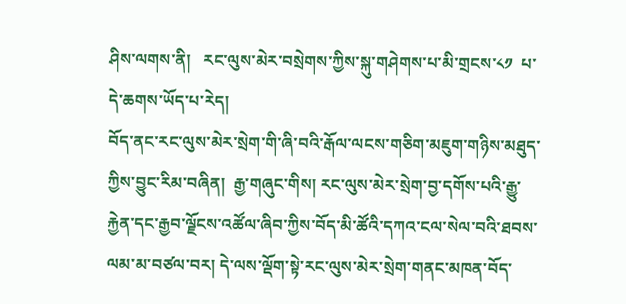ཤིས་ལགས་ནི།   རང་ལུས་མེར་བསྲེགས་ཀྱིས་སྐུ་གཤེགས་པ་མི་གྲངས་༨༡  པ་དེ་ཆགས་ཡོད་པ་རེད།
བོད་ནང་རང་ལུས་མེར་སྲེག་གི་ཞི་བའི་རྒོལ་ལངས་གཅིག་མཇུག་གཉིས་མཐུད་ཀྱིས་བྱུང་རིམ་བཞིན།  རྒྱ་གཞུང་གིས། རང་ལུས་མེར་སྲེག་བྱ་དགོས་པའི་རྒྱུ་རྐྱེན་དང་རྒྱབ་ལྗོངས་འཚོལ་ཞིབ་ཀྱིས་བོད་མི་ཚོའི་དཀའ་ངལ་སེལ་བའི་ཐབས་ལམ་མ་བཙལ་བར། དེ་ལས་ལྡོག་སྟེ་རང་ལུས་མེར་སྲེག་གནང་མཁན་བོད་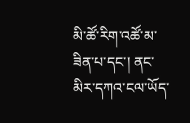མི་ཚོ་རིག་འཚོ་མ་ཟིན་པ་དང་། ནང་མིར་དཀའ་ངལ་ཡོད་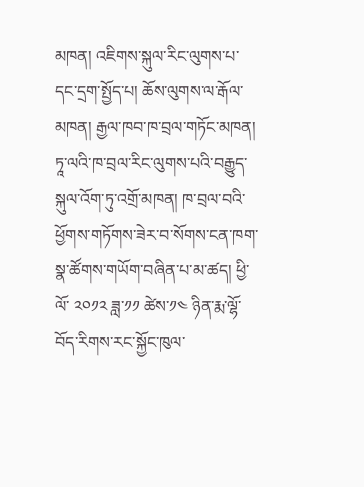མཁན། འཇིགས་སྐུལ་རིང་ལུགས་པ་དང་དྲག་སྤྱོད་པ། ཆོས་ལུགས་ལ་རྒོལ་མཁན། རྒྱལ་ཁབ་ཁ་བྲལ་གཏོང་མཁན། ཏཱ་ལའི་ཁ་བྲལ་རིང་ལུགས་པའི་བརྒྱུད་སྐུལ་འོག་ཏུ་འགྲོ་མཁན། ཁ་བྲལ་བའི་ཕྱོགས་གཏོགས་ཟེར་བ་སོགས་ངན་ཁག་སྣ་ཚོགས་གཡོག་བཞིན་པ་མ་ཚད། ཕྱི་ལོ་ ༢༠༡༢ ཟླ་༡༡ ཚེས་༡༤ ཉིན་རྨ་ལྷོ་བོད་རིགས་རང་སྐྱོང་ཁུལ་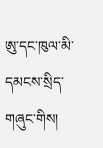ཨུ་དང་ཁུལ་མི་དམངས་སྲིད་གཞུང་གིས།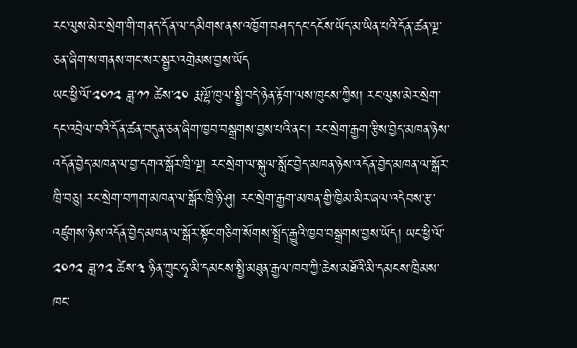རང་ལུས་མེར་སྲེག་གི་གནད་དོན་ལ་དམིགས་ནས་འཁྱོག་བཤད་དང་དངོས་ཡོད་མ་ཡིན་པའི་དོན་ཚན་ལྔ་ཅན་ཞིག་ས་གནས་གང་སར་སྦྱར་འགྲེམས་བྱས་ཡོད
ཡང་ཕྱི་ལོ་༢༠༡༢ ཟླ་༡༡ ཚེས་༢༠ རྨ་ལྷོ་ཁུལ་སྤྱི་བདེ་ཉེན་རྟོག་ལས་ཁུངས་ཀྱིས། རང་ལུས་མེར་སྲེག་དང་འབྲེལ་བའི་དོན་ཚན་བདུན་ཅན་ཞིག་ཁྱབ་བསྒྲགས་བྱས་པའི་ནང་། རང་སྲེག་རྒྱག་རྩིས་བྱེད་མཁན་ཉེས་འདོན་བྱེད་མཁན་ལ་བྱ་དགའ་སྒོར་ཁྲི་ལྔ། རང་སྲེག་ལ་སྐུལ་སློང་བྱེད་མཁན་ཉེས་འདོན་བྱེད་མཁན་ལ་སྒོར་ཁྲི་བཅུ། རང་སྲེག་བཀག་མཁན་ལ་སྒོར་ཁྲི་ཉི་ཤུ། རང་སྲེག་རྒྱག་མཁན་གྱི་ཁྱིམ་མིར་ཞལ་འདེབས་རྩ་འཛུགས་ཉེས་འདོན་བྱེད་མཁན་ལ་སྒོར་སྟོང་གཅིག་སོགས་སྤྲོད་རྒྱུའི་ཁྱབ་བསྒྲགས་བྱས་ཡོད། ཡང་ཕྱི་ལོ་ ༢༠༡༢ ཟླ་༡༢ ཚེས་༣ ཉིན་ཀྲུང་ཧྭ་མི་དམངས་སྤྱི་མཐུན་རྒྱལ་ཁབ་ཀྱི་ཆེས་མཐོའི་མི་དམངས་ཁྲིམས་ཁང་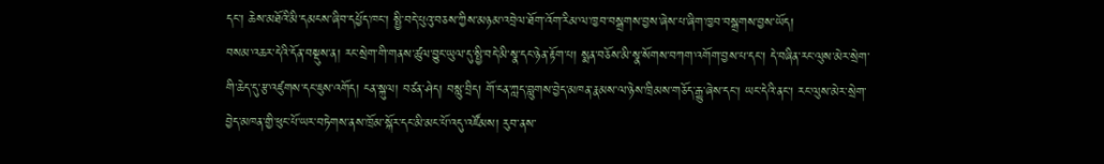དང་། ཆེས་མཐོའི་མི་དམངས་ཞིབ་དཔྱོད་ཁང་། སྤྱི་བདེ་པུའུ་བཅས་ཀྱིས་མཉམ་འབྲེལ་ཐོག་འོག་རིམ་ལ་ཁྱབ་བསྒྲགས་བྱས་ཞེས་པ་ཞིག་ཁྱབ་བསྒྲགས་བྱས་ཡོད།
བསམ་འཆར་དེའི་དོན་བསྡུས་ན། རང་སྲེག་གི་གནས་ཚུལ་བྱུང་ཡུལ་དུ་སྤྱི་བདེ་མི་སྣ་དང་ཉེན་རྟོག་པ། སྨན་བཅོས་མི་སྣ་སོགས་བཀག་འགོག་བྱས་པ་དང་། དེ་བཞིན་རང་ལུས་མེར་སྲེག་གི་ཆེད་དུ་རྩ་འཛུགས་དང་ཇུས་འགོད། ངན་སྐུལ། བཙན་ཤེད། བསླུ་བྲིད། གོ་ངན་ཀླད་བླུགས་བྱེད་མཁན་རྣམས་ལ་ཉེས་ཁྲིམས་གཅོད་རྒྱུ་ཞེས་དང་། ཡང་དེའི་ནང་། རང་ལུས་མེར་སྲེག་བྱེད་མཁན་གྱི་ཕུང་པོ་ཡར་བཏེགས་ནས་ཁྲོམ་སྐོར་དང་མི་མང་པོ་འདུ་འཛོམས། རུབ་ནས་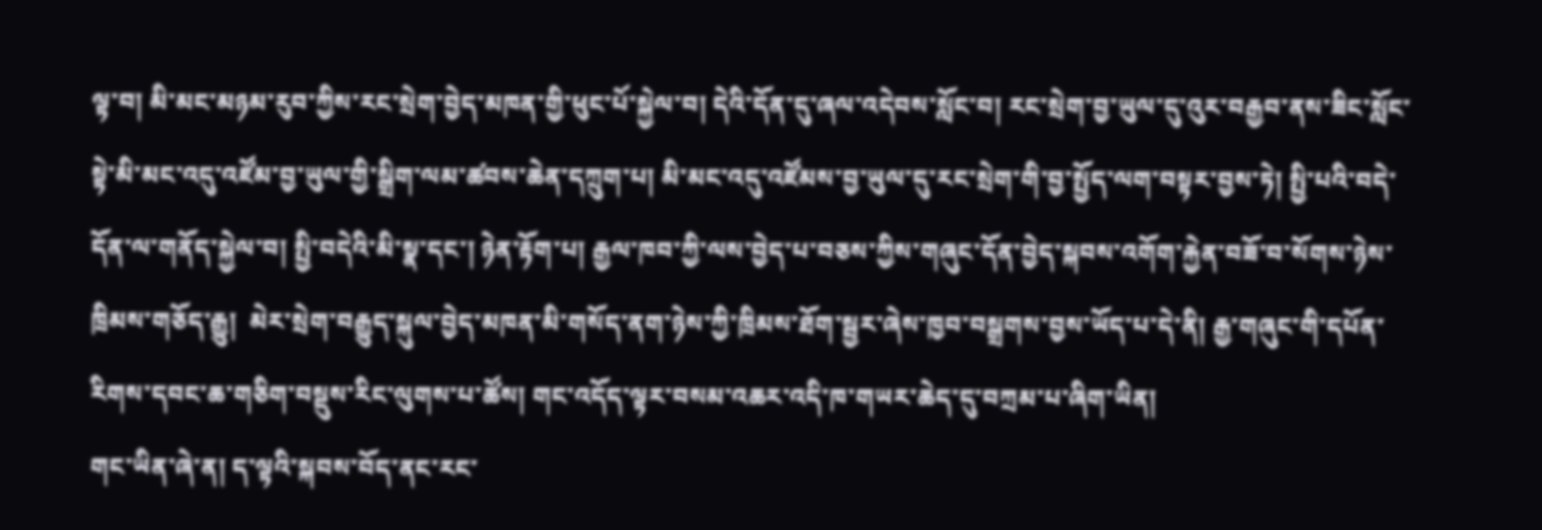ལྟ་བ། མི་མང་མཉམ་རུབ་ཀྱིས་རང་སྲེག་བྱེད་མཁན་གྱི་ཕུང་པོ་སྐྱེལ་བ། དེའི་དོན་དུ་ཞལ་འདེབས་སློང་བ། རང་སྲེག་བྱ་ཡུལ་དུ་འུར་བརྒྱབ་ནས་ཟིང་སློང་སྟེ་མི་མང་འདུ་འཛོམ་བྱ་ཡུལ་གྱི་སྒྲིག་ལམ་ཚབས་ཆེན་དཀྲུག་པ། མི་མང་འདུ་འཛོམས་བྱ་ཡུལ་དུ་རང་སྲེག་གི་བྱ་སྤྱོད་ལག་བསྟར་བྱས་ཏེ། སྤྱི་པའི་བདེ་དོན་ལ་གནོད་སྐྱེལ་བ། སྤྱི་བདེའི་མི་སྣ་དང་། ཉེན་རྟོག་པ། རྒྱལ་ཁབ་ཀྱི་ལས་བྱེད་པ་བཅས་ཀྱིས་གཞུང་དོན་བྱེད་སྐབས་འགོག་རྐྱེན་བཟོ་བ་སོགས་ཉེས་ཁྲིམས་གཅོད་རྒྱུ།  མེར་སྲེག་བརྒྱུད་སྐུལ་བྱེད་མཁན་མི་གསོད་ནག་ཉེས་ཀྱི་ཁྲིམས་ཐོག་སྦྱར་ཞེས་ཁྱབ་བསྒྲགས་བྱས་ཡོད་པ་དེ་ནི། རྒྱ་གཞུང་གི་དཔོན་རིགས་དབང་ཆ་གཅིག་བསྡུས་རིང་ལུགས་པ་ཚོས། གང་འདོད་ལྟར་བསམ་འཆར་འདི་ཁ་གཡར་ཆེད་དུ་བཀྲམ་པ་ཞིག་ཡིན།
གང་ཡིན་ཞེ་ན། ད་ལྟའི་སྐབས་བོད་ནང་རང་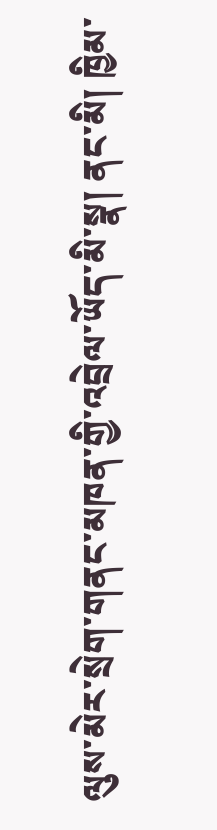ལུས་མེར་སྲེག་གནང་མཁན་གྱི་འབྲེལ་ཡོད་མི་སྣ། ནང་མི། ཁྱིམ་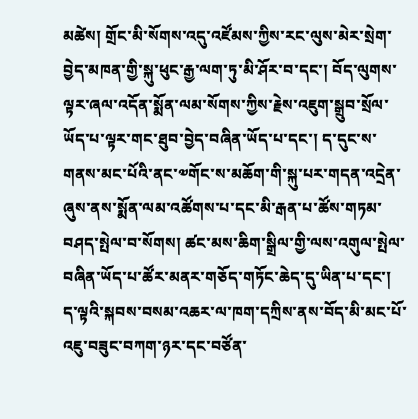མཚེས། གྲོང་མི་སོགས་འདུ་འཛོམས་ཀྱིས་རང་ལུས་མེར་སྲེག་བྱེད་མཁན་གྱི་སྐུ་ཕུང་རྒྱ་ལག་ཏུ་མི་ཤོར་བ་དང་། བོད་ལུགས་ལྟར་ཞལ་འདོན་སྨོན་ལམ་སོགས་ཀྱིས་རྗེས་འཇུག་སྒྲུབ་སྲོལ་ཡོད་པ་ལྟར་གང་ཐུབ་བྱེད་བཞིན་ཡོད་པ་དང་། ད་དུང་ས་གནས་མང་པོའི་ནང་༧གོང་ས་མཆོག་གི་སྐུ་པར་གདན་འདྲེན་ཞུས་ནས་སྨོན་ལམ་འཚོགས་པ་དང་མི་རྒན་པ་ཚོས་གཏམ་བཤད་སྤེལ་བ་སོགས། ཚང་མས་ཆིག་སྒྲིལ་གྱི་ལས་འགུལ་སྤེལ་བཞིན་ཡོད་པ་ཚོར་མནར་གཅོད་གཏོང་ཆེད་དུ་ཡིན་པ་དང་། ད་ལྟའི་སྐབས་བསམ་འཆར་ལ་ཁག་དཀྲིས་ནས་བོད་མི་མང་པོ་འཇུ་བཟུང་བཀག་ཉར་དང་བཙོན་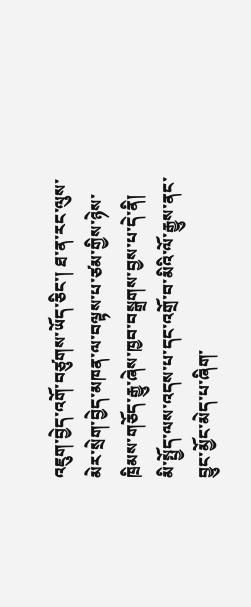འཇུག་བྱེད་འགོ་བཙུགས་ཡོད་ཅིང་། ཐ་ན་རང་ལུས་མེར་སྲེག་བྱེད་མཁན་ལ་བལྟས་པ་ཙམ་གྱིས་ཉེས་ཁྲིམས་གཅོད་རྒྱུ་ཞེས་ཁྱབ་བསྒྲགས་བྱས་པ་དེ་ནི། མི་སྤྱོད་ལས་འདས་པ་དང་འགྲོ་བ་མིའི་ལོ་རྒྱུས་ནང་བྱུང་མྱོང་མེད་པ་ཞིག་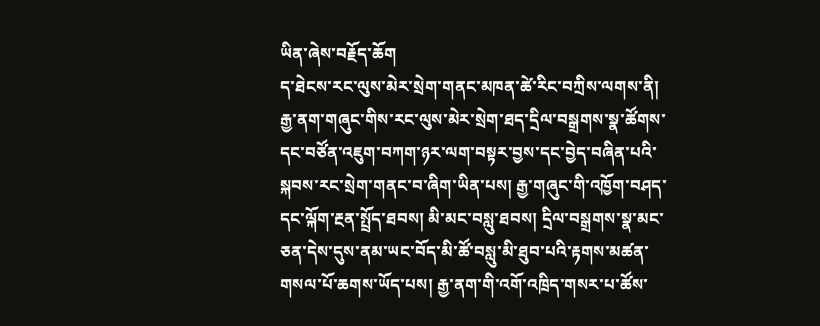ཡིན་ཞེས་བརྗོད་ཆོག
ད་ཐེངས་རང་ལུས་མེར་སྲེག་གནང་མཁན་ཚེ་རིང་བཀྲིས་ལགས་ནི། རྒྱ་ནག་གཞུང་གིས་རང་ལུས་མེར་སྲེག་ཐད་དྲིལ་བསྒྲགས་སྣ་ཚོགས་དང་བཙོན་འཇུག་བཀག་ཉར་ལག་བསྟར་བྱས་དང་བྱེད་བཞིན་པའི་སྐབས་རང་སྲེག་གནང་བ་ཞིག་ཡིན་པས། རྒྱ་གཞུང་གི་འཁྱོག་བཤད་དང་ལྐོག་རྔན་སྤྲོད་ཐབས། མི་མང་བསླུ་ཐབས། དྲིལ་བསྒྲགས་སྣ་མང་ཅན་དེས་དུས་ནམ་ཡང་བོད་མི་ཚོ་བསླུ་མི་ཐུབ་པའི་རྟགས་མཚན་གསལ་པོ་ཆགས་ཡོད་པས། རྒྱ་ནག་གི་འགོ་འཁྲིད་གསར་པ་ཚོས་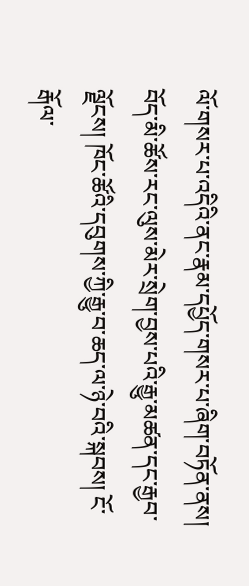ལོ་གསར་པ་འདིའི་ནང་རྣམ་དཔྱོད་གསར་པ་ཞིག་བཏོན་ནས། བོད་མི་ཚོས་རང་ལུས་མེར་སྲེག་བྱས་པའི་རྒྱུ་མཚན་དང་རྒྱབ་ལྗོངས། ཁོང་ཚོའི་དབུགས་ཀྱི་རྒྱུ་བ་ཆད་ལ་ཉེ་བའི་སྐབས། ངོ་རྒོལ་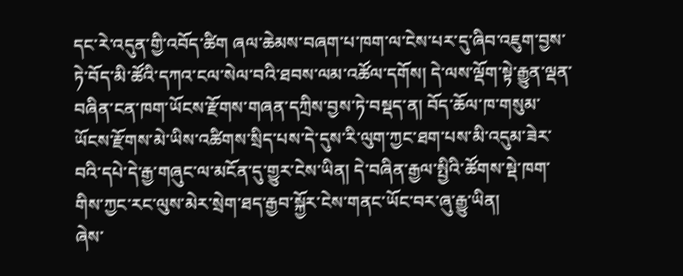དང་རེ་འདུན་གྱི་འབོད་ཚིག ཞལ་ཆེམས་བཞག་པ་ཁག་ལ་ངེས་པར་དུ་ཞིབ་འཇུག་བྱས་ཏེ་བོད་མི་ཚོའི་དཀའ་ངལ་སེལ་བའི་ཐབས་ལམ་འཚོལ་དགོས། དེ་ལས་ལྡོག་སྟེ་རྒྱུན་ལྡན་བཞིན་ངན་ཁག་ཡོངས་རྫོགས་གཞན་དཀྲིས་བྱས་ཏེ་བསྡད་ན། བོད་ཆོལ་ཁ་གསུམ་ཡོངས་རྫོགས་མེ་ཡིས་འཚིགས་སྲིད་པས་དེ་དུས་རི་ལུག་ཀྱང་ཐག་པས་མི་འདུམ་ཟེར་བའི་དཔེ་དེ་རྒྱ་གཞུང་ལ་མངོན་དུ་གྱུར་ངེས་ཡིན། དེ་བཞིན་རྒྱལ་སྤྱིའི་ཚོགས་སྡེ་ཁག་གིས་ཀྱང་རང་ལུས་མེར་སྲེག་ཐད་རྒྱབ་སྐྱོར་ངེས་གནང་ཡོང་བར་ཞུ་རྒྱུ་ཡིན།
ཞེས་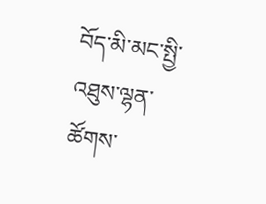བོད་མི་མང་སྤྱི་འཐུས་ལྷན་ཚོགས་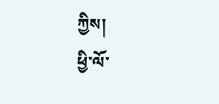ཀྱིས།
ཕྱི་ལོ་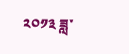༢༠༡༣ ཟླ་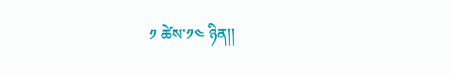༡ ཚེས་༡༤ ཉིན།།